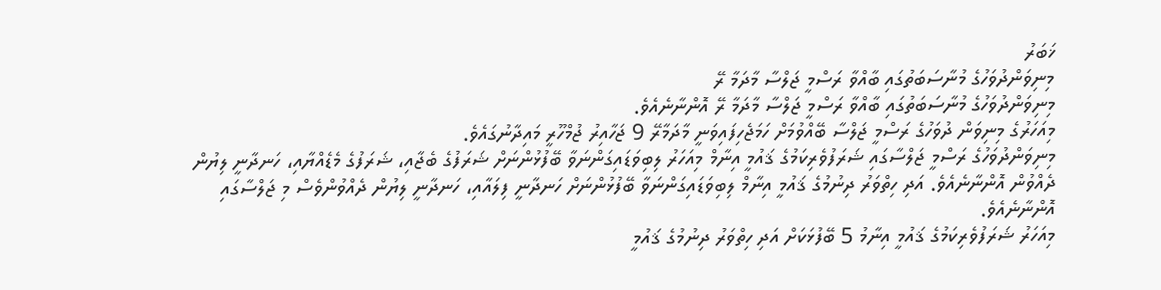ޚަބަރު
މިނިވަންދުވަހުގެ މުނާސަބަތުގައި ބާއްވާ ރަސްމީ ޖަލްސާ މާދަމާ ރޭ
މިނިވަންދުވަހުގެ މުނާސަބަތުގައި ބާއްވާ ރަސްމީ ޖަލްސާ މާދަމާ ރޭ އޮންނާނެއެވެ.
މިއަހަރުގެ މިނިވަން ދުވަހުގެ ރަސްމީ ޖަލްސާ ބޭއްވުމަށް ހަމަޖެހިފައިވަނީ މާދަމާރޭ 9 ޖަހާއިރު ޖުމްހޫރީ މައިދާނުގައެވެ.
މިނިވަންދުވަހުގެ ރަސްމީ ޖަލްސާގައި ޝަރަފުވެރިކަމުގެ ޤައުމީ އިނާމް މިއަހަރު ލިބިވަޑައިގަންނަވާ ބޭފުޅުންނަށް ޝަރަފުގެ ބެޖާއި، ޝަރަފުގެ މެޑެއްޔާއި، ހަނދާނީ ލިޔުން ދެއްވުން އޮންނާނެއެވެ. އަދި ހިތްވަރު ދިނުމުގެ ޤައުމީ އިނާމް ލިބިވަޑައިގަންނަވާ ބޭފުޅުންނަށް ހަނދާނީ ފިލައާއި، ހަނދާނީ ލިޔުން ދެއްވުންވެސް މި ޖަލްސާގައި އޮންނާނެއެވެ.
މިއަހަރު ޝަރަފުވެރިކަމުގެ ޤައުމީ އިނާމު 5 ބޭފުޅަކަށް އަދި ހިތްވަރު ދިނުމުގެ ޤައުމީ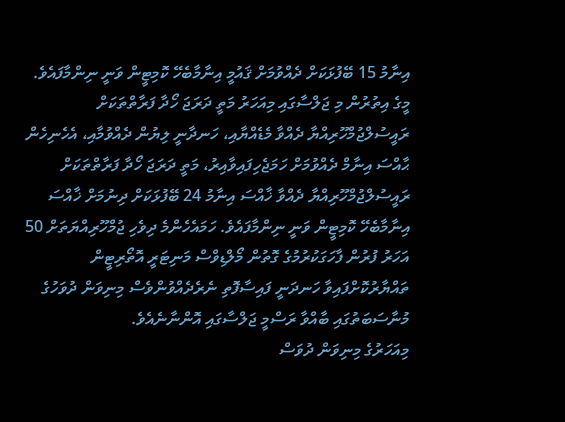އިނާމު 15 ބޭފުޅަކަށް ދެއްވުމަށް ޤައުމީ އިނާމާބެހޭ ކޮމިޓީން ވަނީ ނިންމާފައެވެ.
މީގެ އިތުރުން މި ޖަލްސާގައި މިއަހަރު މަތީ ދަރަޖަ ހޯދާ ފަރާތްތަކަށް ރައީސުލްޖުމްހޫރިއްޔާ ދެއްވާ މެޑެއްޔާއި، ހަނދާނީ ލިޔުން ދެއްވުމާއި، އެހެނިހެން ޙާއްސަ އިނާމް ދެއްވުމަށް ހަމަޖެހިފައިވާއިރު، މަތީ ދަރަޖަ ހޯދާ ފަރާތްތަކަށް ރައީސުލްޖުމްހޫރިއްޔާ ދެއްވާ ޚާއްސަ އިނާމު 24 ބޭފުޅަކަށް ދިނުމަށް ޚާއްސަ އިނާމާބެހޭ ކޮމިޓީން ވަނީ ނިންމާފައެވެ. ހަމައެހެންމެ ދިވެހި ޖުމްހޫރިއްޔަތަށް 50 އަހަރު ފުރުން ފާހަގަކުރުމުގެ ގޮތުން މޯލްޑިވްސް މަނިޓަރީ އޮތޯރިޓީން ތައްޔާރުކޮށްފައިވާ ހަނދަނީ ފައިސާފޮތި ނެރެދެއްވުންވެސް މިނިވަން ދުވަހުގެ މުނާސަބަތުގައި ބާއްވާ ރަސްމީ ޖަލްސާގައި އޮންނާނެއެވެ.
މިއަހަރުގެ މިނިވަން ދުވަސް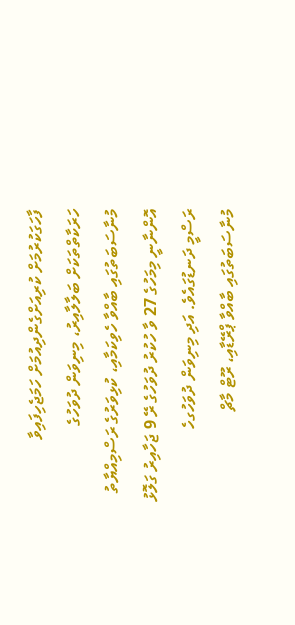ފާހަގަކުރުމަށް ކުރިއަށްގެންދިއުމަށް ހަމަޖެހިފައިވާ ހަރަކާތްތަކަށް ބަލާލާއިރު، މިނިވަން ދުވަހުގެ މުނާސަބަތުގައި ބާއްވާ ހެވިކަމާއި، ކުޅިވަރުގެ ރަސްމިއްޔާތު އޮންނާނީ މިމަހުގެ 27 ވާ ހުކުރު ދުވަހުގެ ރޭ 9 ޖަހާއިރު ގަލޮޅު ރަސްމީ ދަނޑުގައެވެ. އަދި މިނިވަން ދުވަހުގހެ މުނާސަބަތުގައި ބާއްވާ ޕްރޭޑާއި، ރޫޓް މާޗް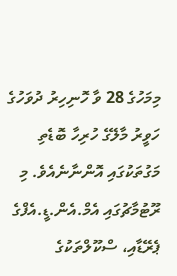މިމަހުގެ 28 ވާ ހޮނިހިރު ދުވަހުގެ ހަވީރު މާލޭގެ ހުރިހާ ބޮޑެތި މަގުތަކުގައި އޮންނާނެއެވެ. މި ރޫޓުމާޗުގައި އެމް.އެން.ޑީ.އެފްގެ ޕެރޭޑާއި، ސްކޫލްތަކުގެ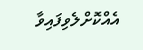އެއްކޮށްލެވިފައިވާ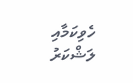ހެވިކަމާއި ލަޝްކަރު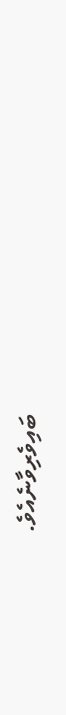ބައިވެރިވާނެއެވެ.